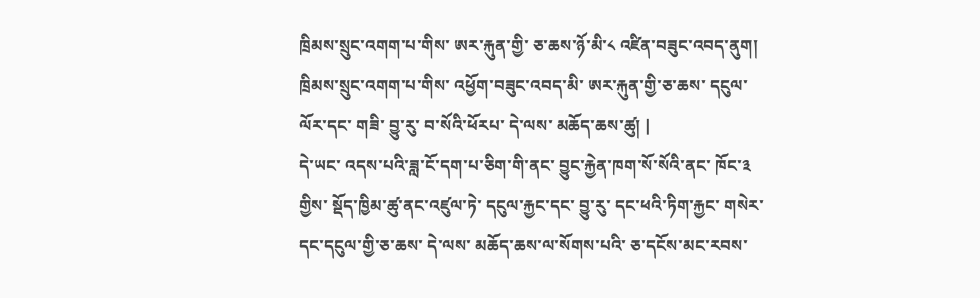ཁྲིམས་སྲུང་འགག་པ་གིས་ ཨར་རྐུན་གྱི་ ཅ་ཆས་ཉོ་མི་༨ འཛིན་བཟུང་འབད་ནུག།
ཁྲིམས་སྲུང་འགག་པ་གིས་ འཕྱོག་བཟུང་འབད་མི་ ཨར་རྐུན་གྱི་ཅ་ཆས་ དངུལ་ལོར་དང་ གཟི་ བྱུ་རུ་ བ་སོའི་ཕོརཔ་ དེ་ལས་ མཆོད་ཆས་ཚུ། |
དེ་ཡང་ འདས་པའི་ཟླ་ངོ་དག་པ་ཅིག་གི་ནང་ བྱུང་རྐྱེན་ཁག་སོ་སོའི་ནང་ ཁོང་༣ གྱིས་ སྡོད་ཁྱིམ་ཚུ་ནང་འཛུལ་ཏེ་ དངུལ་རྐྱང་དང་ བྱུ་རུ་ དང་ཕའི་ཏིག་རྐྱང་ གསེར་དང་དངུལ་གྱི་ཅ་ཆས་ དེ་ལས་ མཆོད་ཆས་ལ་སོགས་པའི་ ཅ་དངོས་མང་རབས་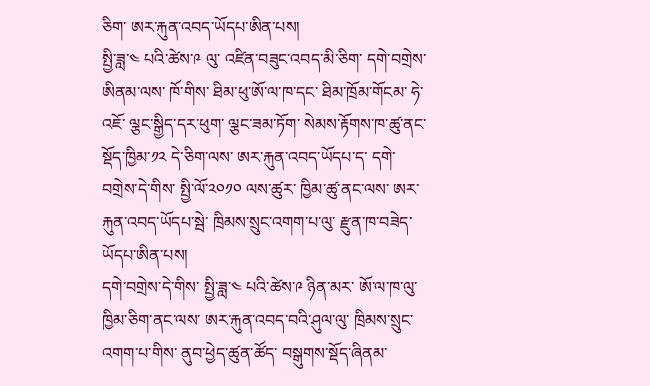ཅིག་ ཨར་རྐུན་འབད་ཡོདཔ་ཨིན་པས།
སྤྱི་ཟླ་༤ པའི་ཚེས་༩ ལུ་ འཛིན་བཟུང་འབད་མི་ཅིག་ དགེ་བགྲེས་ཨིནམ་ལས་ ཁོ་གིས་ ཐིམ་ཕུ་ཨོ་ལ་ཁ་དང་ ཐིམ་ཁྲོམ་གོངམ་ ཧེ་འཇོ་ ལྕང་སྒྱིད་དར་ཕུག་ ལྕང་ཟམ་ཏོག་ སེམས་རྟོགས་ཁ་ཚུ་ནང་ སྡོད་ཁྱིམ་༡༢ དེ་ཅིག་ལས་ ཨར་རྐུན་འབད་ཡོདཔ་ད་ དགེ་བགྲེས་དེ་གིས་ སྤྱི་ལོ་༢༠༡༠ ལས་ཚུར་ ཁྱིམ་ཚུ་ནང་ལས་ ཨར་རྐུན་འབད་ཡོདཔ་སྦེ་ ཁྲིམས་སྲུང་འགག་པ་ལུ་ རྫུན་ཁ་བཟེད་ཡོདཔ་ཨིན་པས།
དགེ་བགྲེས་དེ་གིས་ སྤྱི་ཟླ་༤ པའི་ཚེས་༩ ཉིན་མར་ ཨོ་ལ་ཁ་ལུ་ ཁྱིམ་ཅིག་ནང་ལས་ ཨར་རྐུན་འབད་བའི་ཤུལ་ལུ་ ཁྲིམས་སྲུང་འགག་པ་གིས་ ནུབ་ཕྱེད་ཚུན་ཚོད་ བསྒུགས་སྡོད་ཞིནམ་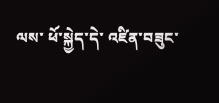ལས་ ཕོ་སྐྱེད་དེ་ འཛིན་བཟུང་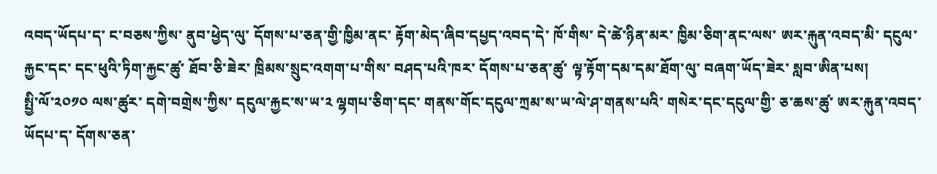འབད་ཡོདཔ་ད་ ང་བཅས་ཀྱིས་ ནུབ་ཕྱེད་ལུ་ དོགས་པ་ཅན་གྱི་ཁྱིམ་ནང་ རྟོག་མེད་ཞིབ་དཔྱད་འབད་དེ་ ཁོ་གིས་ དེ་ཚེ་ཉིན་མར་ ཁྱིམ་ཅིག་ནང་ལས་ ཨར་རྐུན་འབད་མི་ དངུལ་རྐྱང་དང་ དང་ཕུའི་ཏིག་རྐྱང་ཚུ་ ཐོབ་ཅི་ཟེར་ ཁྲིམས་སྲུང་འགག་པ་གིས་ བཤད་པའི་ཁར་ དོགས་པ་ཅན་ཚུ་ ལྟ་རྟོག་དམ་དམ་ཐོག་ལུ་ བཞག་ཡོད་ཟེར་ སླབ་ཨིན་པས།
སྤྱི་ལོ་༢༠༡༠ ལས་ཚུར་ དགེ་བགྲེས་ཀྱིས་ དངུལ་རྐྱང་ས་ཡ་༢ ལྷགཔ་ཅིག་དང་ གནས་གོང་དངུལ་ཀྲམ་ས་ཡ་ལེ་ཤ་གནས་པའི་ གསེར་དང་དངུལ་གྱི་ ཅ་ཆས་ཚུ་ ཨར་རྐུན་འབད་ཡོདཔ་ད་ དོགས་ཅན་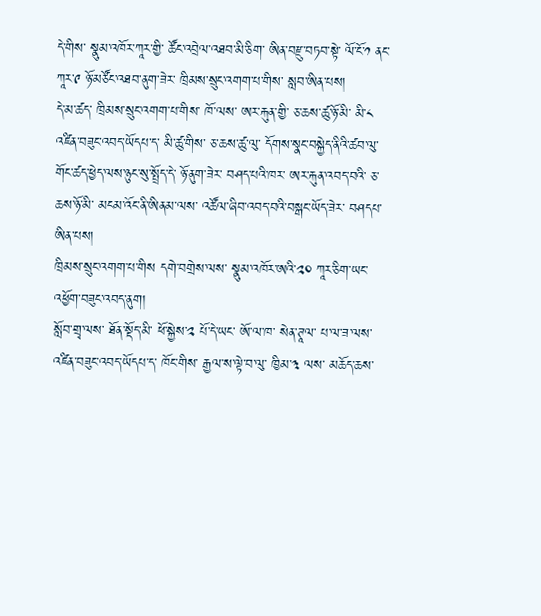དེ་གིས་ སྣུམ་འཁོར་ཀཱར་གྱི་ ཚོང་འབྲེལ་འཐབ་མི་ཅིག་ ཨིན་བརྫུ་བཏབ་སྟེ་ ལོ་ངོ་༡ ནང་ ཀཱར་༩ ཉོ་མཙོང་འཐབ་ནུག་ཟེར་ ཁྲིམས་སྲུང་འགག་པ་གིས་ སླབ་ཨིན་པས།
དེ་མ་ཚད་ ཁྲིམས་སྲུང་འགག་པ་གིས་ ཁོ་ལས་ ཨར་རྐུན་གྱི་ ཅ་ཆས་ཚུ་ཉོ་མི་ མི་༨ འཛིན་བཟུང་འབད་ཡོདཔ་ད་ མི་ཚུ་གིས་ ཅ་ཆས་ཚུ་ལུ་ དོགས་སྣང་བསྐྱེད་ནིའི་ཚབ་ལུ་ གོང་ཚད་ཕྱེད་ལས་ཉུང་སུ་སྤྲོད་དེ་ ཉོ་ནུག་ཟེར་ བཤད་པའི་ཁར་ ཨར་རྐུན་འབད་བའི་ ཅ་ཆས་ཉོ་མི་ མངམ་འོང་ནི་ཨིནམ་ལས་ འཚོལ་ཞིབ་འབད་བའི་བསྒང་ཡོད་ཟེར་ བཤདཔ་ཨིན་པས།
ཁྲིམས་སྲུང་འགག་པ་གིས དགེ་བགྲེས་ལས་ སྣུམ་འཁོར་ཨའི་༢༠ ཀཱར་ཅིག་ཡང་ འཕྱོག་བཟུང་འབད་ནུག།
སློབ་གྲྭ་ལས་ ཐོན་སྡོད་མི་ ཕོ་སྐྱེས་༢ པོ་དེ་ཡང་ ཨོ་ལ་ཁ་ སེན་ཊཱལ་ པ་ལ་ཟ་ལས་ འཛིན་བཟུང་འབད་ཡོདཔ་ད་ ཁོང་གིས་ རྒྱལ་ས་ལྟེ་བ་ལུ་ ཁྱིམ་༣ ལས་ མཆོད་ཆས་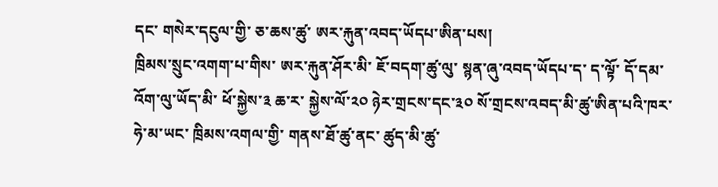དང་ གསེར་དངུལ་གྱི་ ཅ་ཆས་ཚུ་ ཨར་རྐུན་འབད་ཡོདཔ་ཨིན་པས།
ཁྲིམས་སྲུང་འགག་པ་གིས་ ཨར་རྐུན་ཤོར་མི་ ཇོ་བདག་ཚུ་ལུ་ སྙན་ཞུ་འབད་ཡོདཔ་ད་ ད་ལྟོ་ དོ་དམ་འོག་ལུ་ཡོད་མི་ ཕོ་སྐྱེས་༣ ཆ་ར་ སྐྱེས་ལོ་༢༠ ཉེར་གྲངས་དང་༣༠ སོ་གྲངས་འབད་མི་ཚུ་ཨིན་པའི་ཁར་ ཧེ་མ་ཡང་ ཁྲིམས་འགལ་གྱི་ གནས་ཐོ་ཚུ་ནང་ ཚུད་མི་ཚུ་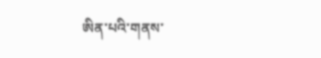ཨིན་པའི་གནས་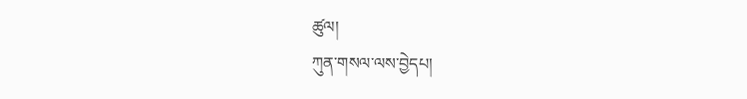ཚུལ།
ཀུན་གསལ་ལས་བྱེདཔ།